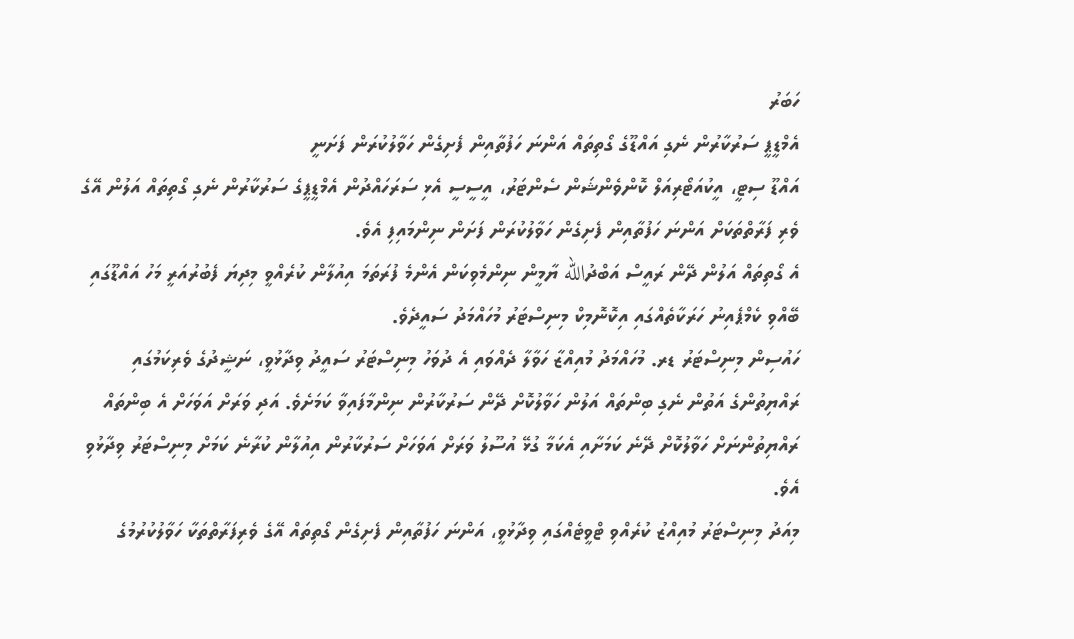ހަބަރު
އެމްޑީޕީ ސަރުކާރުން ނެގި އައްޑޫގެ ގޯތިތައް އަންނަ ހަފުތާއިން ފެށިގެން ހަވާލުކުރަން ފަށަނީ
އައްޑޫ ސިޓީ، އީކުއަޓޯރިއަލް ކޮންވެންޝަން ސެންޓަރު، އީސީސީ އެޅި ސަރަހައްދުން އެމްޑީޕީގެ ސަރުކާރުން ނެގި ގޯތިތައް އަލުން އޭގެ ވެރި ފަރާތްތަކަށް އަންނަ ހަފުތާއިން ފެށިގެން ހަވާލުކުރަން ފަށަން ނިންމައިފި އެވެ.
އެ ގޯތިތައް އަލުން ދޭން ރައީސް އަބްދުالله ޔާމީން ނިންމެވިކަން އެންމެ ފުރަތަމަ އިއުލާން ކުރެއްވީ މިދިޔަ ފެބުރުއަރީ މަހު އައްޑޫގައި ބޭއްވި ކެމްޕެއިނު ހަރަކާތެއްގައި އިކޮނޮމިކް މިނިސްޓަރު މުހައްމަދު ސައީދެވެ.
ހައުސިން މިނިސްޓަރު ޑރ. މުހައްމަދު މުއިއްޒާ ހަވާލާ ދެއްވައި އެ ދުވަހު މިނިސްޓަރު ސައީދު ވިދާޅުވީ، ނަޝީދުގެ ވެރިކަމުގައި ރައްޔިތުންގެ އަތުން ނެގި ބިންތައް އަލުން ހަވާލުކޮށް ދޭން ސަރުކާރުން ނިންމާފައިވާ ކަމަށެވެ. އަދި ވަރަށް އަވަހަށް އެ ބިންތައް ރައްޔިތުންނަށް ހަވާލުކޮށް ދޭނެ ކަމަށާއި އެކަމާ ގުޅޭ އުސޫލު ވަރަށް އަވަހަށް ސަރުކާރުން އިއުލާން ކުރާނެ ކަމަށް މިނިސްޓަރު ވިދާޅުވި އެވެ.
މިއަދު މިނިސްޓަރު މުއިއްޒު ކުރެއްވި ޓްވީޓެއްގައި ވިދާޅުވީ، އަންނަ ހަފުތާއިން ފެށިގެން ގޯތިތައް އޭގެ ވެރިފަރާތްތަކާ ހަވާލުކުރުމުގެ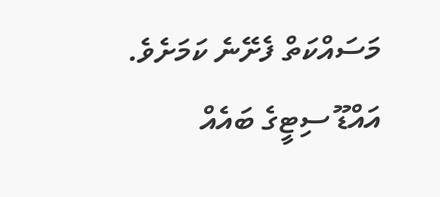މަސައްކަތް ފެށޭނެ ކަމަށެވެ.
އައްޑޫ ސިޓީގެ ބައެއް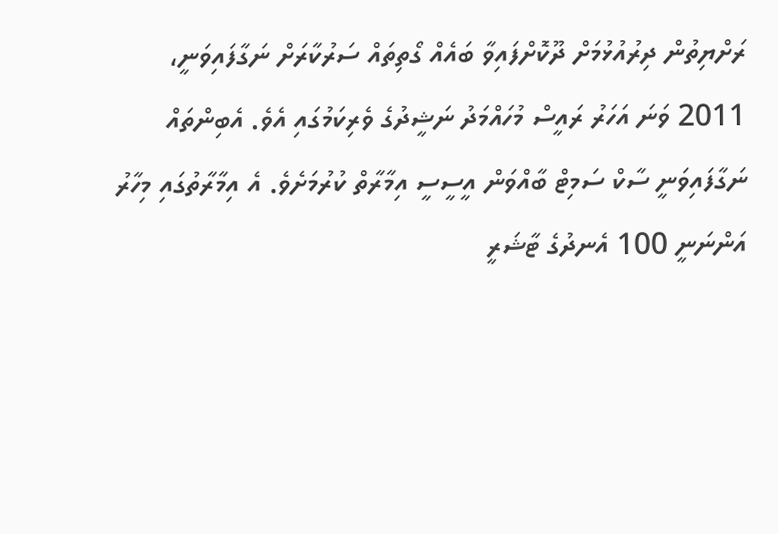ރަށްޔިތުން ދިރުއުޅުމަށް ދޫކޮށްފައިވާ ބައެއް ގޯތިތައް ސަރުކާރަށް ނަގާފައިވަނީ، 2011 ވަނަ އަހަރު ރައީސް މުހައްމަދު ނަޝީދުގެ ވެރިކަމުގައި އެވެ. އެބިންތައް ނަގާފައިވަނީ ސާކް ސަމިޓް ބާއްވަން އީސީސީ އިމާރާތް ކުރުމަށެވެ. އެ އިމާރާތުގައި މިހާރު އަންނަނީ 100 އެނދުގެ ޓާޝަރީ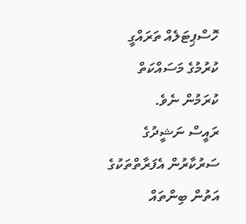ހޮސްޕިޓަލެއް ތަރައްގީ ކުރުމުގެ މަސައްކަތް ކުރަމުން ނެވެ.
ރައީސް ނަޝީދުގެ ސަރުކާރުން އެފަރާތްތަކުގެ އަތުން ބިންތައް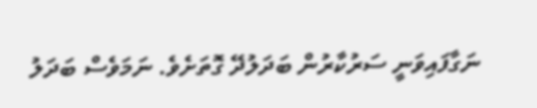ނަގާފައިވަނީ ސަރުކާރުން ބަދަލުދޭ ގޮތަށެވެ. ނަމަވެސް ބަދަލު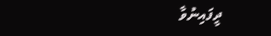ދީފައިނުވާ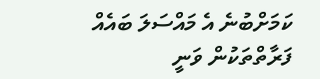ކަމަށްބުނެ އެ މައްސަލަ ބައެއް ފަރާތްތަކުން ވަނީ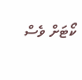ކޯޓަށް ވެސް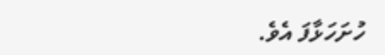ހުށަހަޅާފަ އެވެ.